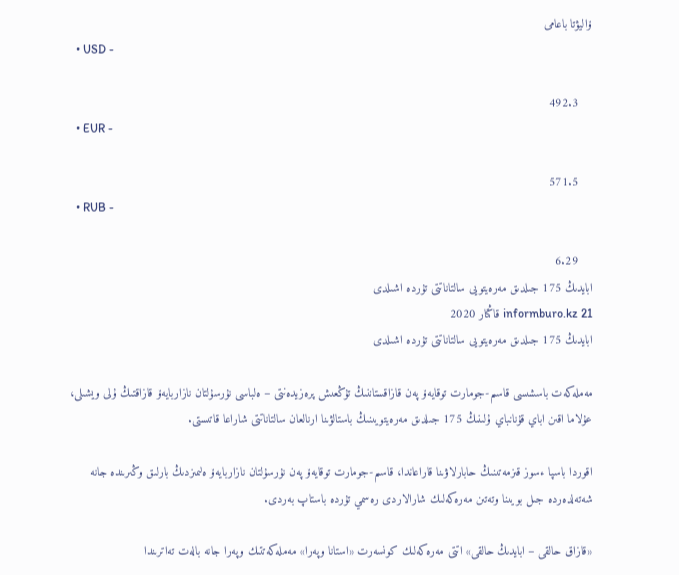ۆاليۋتا باعامى
  • USD -

    492.3
  • EUR -

    571.5
  • RUB -

    6.29
ابايدىڭ 175 جىلدىق مەرەيتويى سالتاناتتى تۇردە اشىلدى
informburo.kz 21 قاڭتار 2020
ابايدىڭ 175 جىلدىق مەرەيتويى سالتاناتتى تۇردە اشىلدى

مەملەكەت باسشىسى قاسىم-جومارت توقايەۆ پەن قازاقستاننىڭ تۇڭعىش پرەزيدەنتى – ەلباسى نۇرسۇلتان نازاربايەۆ قازاقتىڭ ۇلى ويشىلى، عۇلاما اقىن اباي قۇنانباي ۇلىنىڭ 175 جىلدىق مەرەيتويىنىڭ باستالۋىنا ارنالعان سالتاناتتى شاراعا قاتىستى.

اقوردا باسپا ءسوز قىزمەتىنىڭ حابارلاۋىنا قاراعاندا، قاسىم-جومارت توقايەۆ پەن نۇرسۇلتان نازاربايەۆ ەلىمىزدىڭ بارلىق وڭىرىندە جانە شەتەلدەردە جىل بويىنا وتەتىن مەرەكەلىك شارالاردى رەسمي تۇردە باستاپ بەردى.

«قازاق حالقى – ابايدىڭ حالقى» اتتى مەرەكەلىك كونسەرت «استانا وپەرا» مەملەكەتتىك وپەرا جانە بالەت تەاترىندا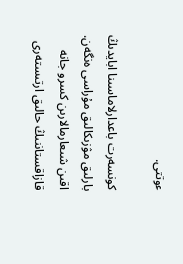ءوتتى.

كونسەرت باعدارلاماسىنا ابايدىڭ بارلىق مۋزىكالىق مۇراسى ەنگەن. اقىن شىعارمالارىن كسرو جانە قازاقستاننىڭ حالىق ارتىستەرى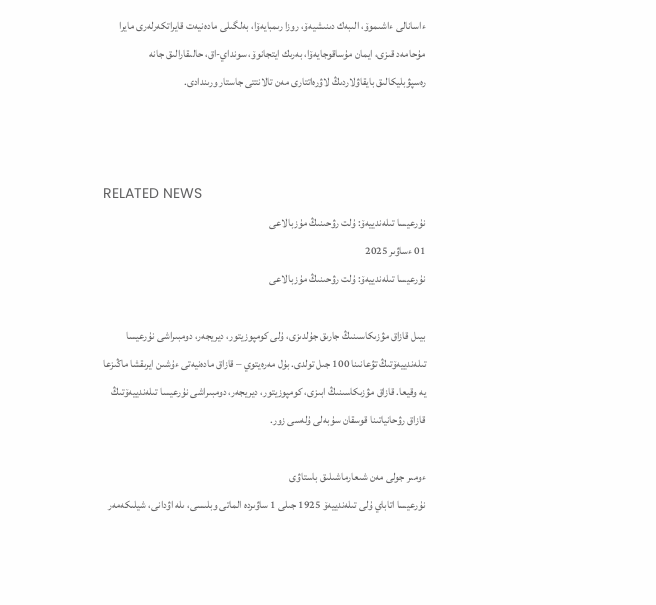ءاسانالى ءاشىموۆ، الىبەك دىنىشيەۆ، روزا رىمبايەۆا، بەلگىلى مادەنيەت قايراتكەرلەرى مايرا مۇحامەد قىزى، ايمان مۇساقوجايەۆا، بەرىك ايتجانوۆ، سونداي-اق، حالىقارالىق جانە رەسپۋبليكالىق بايقاۋلاردىڭ لاۋرەاتتارى مەن تالانتتى جاستار ورىندادى.



RELATED NEWS
نۇرعيسا تىلەندييەۆ: ۇلت رۋحىنىڭ مۇزبالاعى
01 ءساۋىر 2025
نۇرعيسا تىلەندييەۆ: ۇلت رۋحىنىڭ مۇزبالاعى

بيىل قازاق مۋزىكاسىنىڭ جارىق جۇلدىزى، ۇلى كومپوزيتور، ديريجەر، دومبىراشى نۇرعيسا تىلەندييەۆتىڭ تۋعانىنا 100 جىل تولدى. بۇل مەرەيتوي – قازاق مادەنيەتى ءۇشىن ايرىقشا ماڭىزعا يە وقيعا. قازاق مۋزىكاسىنىڭ ابىزى، كومپوزيتور، ديريجەر، دومبىراشى نۇرعيسا تىلەندييەۆتىڭ قازاق رۋحانياتىنا قوسقان سۇبەلى ۇلەسى زور.

ءومىر جولى مەن شىعارماشىلىق باستاۋى
نۇرعيسا اتاباي ۇلى تىلەندييەۆ 1925 جىلى 1 ساۋىردە الماتى وبلىسى، ىلە اۋدانى، شيلىكەمەر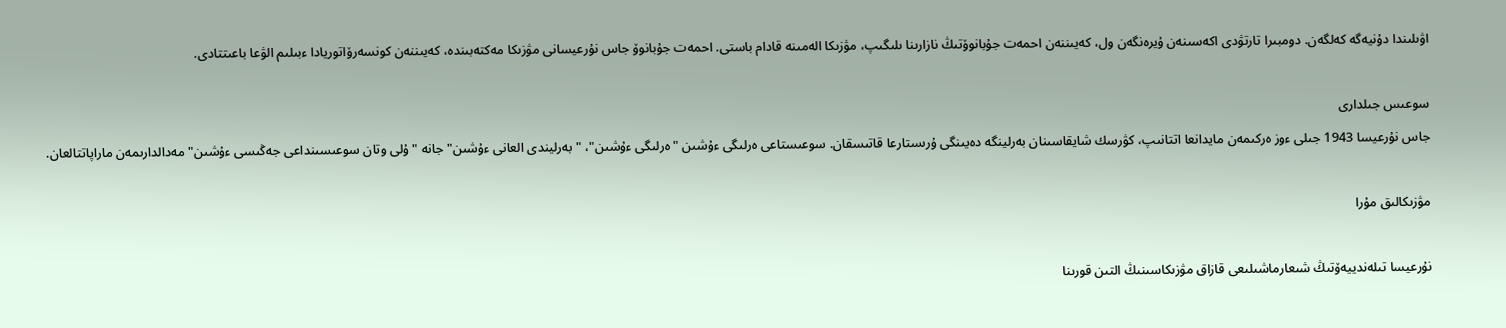اۋىلىندا دۇنيەگە كەلگەن. دومبىرا تارتۋدى اكەسىنەن ۇيرەنگەن ول، كەيىننەن احمەت جۇبانوۆتىڭ نازارىنا ىلىگىپ، مۋزىكا الەمىنە قادام باستى. احمەت جۇبانوۆ جاس نۇرعيسانى مۋزىكا مەكتەبىندە، كەيىننەن كونسەرۆاتوريادا ءبىلىم الۋعا باعىتتادى.

سوعىس جىلدارى
جاس نۇرعيسا 1943 جىلى ءوز ەركىمەن مايدانعا اتتانىپ، كۋرسك شايقاسىنان بەرلينگە دەيىنگى ۇرىستارعا قاتىسقان. سوعىستاعى ەرلىگى ءۇشىن "ەرلىگى ءۇشىن"، "بەرليندى العانى ءۇشىن" جانە "ۇلى وتان سوعىسىنداعى جەڭىسى ءۇشىن" مەدالدارىمەن ماراپاتتالعان.

مۋزىكالىق مۇرا

نۇرعيسا تىلەندييەۆتىڭ شىعارماشىلىعى قازاق مۋزىكاسىنىڭ التىن قورىنا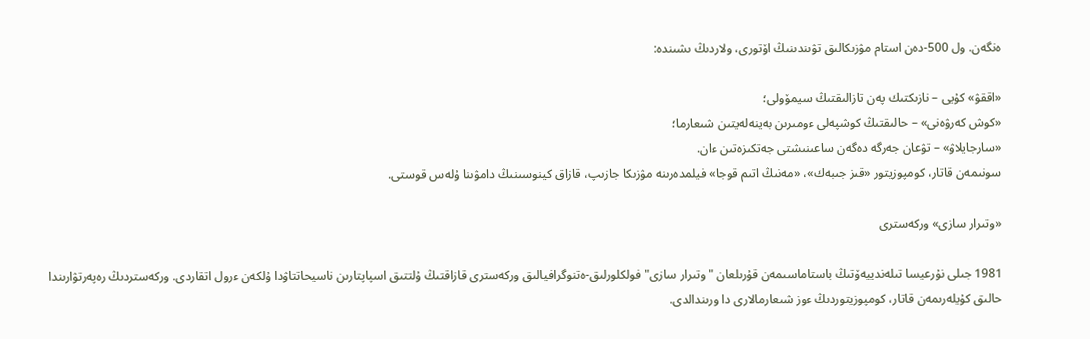ەنگەن. ول 500-دەن استام مۋزىكالىق تۋىندىنىڭ اۆتورى، ولاردىڭ ىشىندە:

«اققۋ» كۇيى – نازىكتىك پەن تازالىقتىڭ سيمۆولى؛
«كوش كەرۋەنى» – حالىقتىڭ كوشپەلى ءومىرىن بەينەلەيتىن شىعارما؛
«سارجايلاۋ» – تۋعان جەرگە دەگەن ساعىنىشتى جەتكىزەتىن ءان.
سونىمەن قاتار، كومپوزيتور «قىز جىبەك»، «مەنىڭ اتىم قوجا» فيلمدەرىنە مۋزىكا جازىپ، قازاق كينوسىنىڭ دامۋىنا ۇلەس قوستى.

«وتىرار سازى» وركەسترى

1981 جىلى نۇرعيسا تىلەندييەۆتىڭ باستاماسىمەن قۇرىلعان "وتىرار سازى" فولكلورلىق-ەتنوگرافيالىق وركەسترى قازاقتىڭ ۇلتتىق اسپاپتارىن ناسيحاتتاۋدا ۇلكەن ءرول اتقاردى. وركەستردىڭ رەپەرتۋارىندا حالىق كۇيلەرىمەن قاتار، كومپوزيتوردىڭ ءوز شىعارمالارى دا ورىندالدى.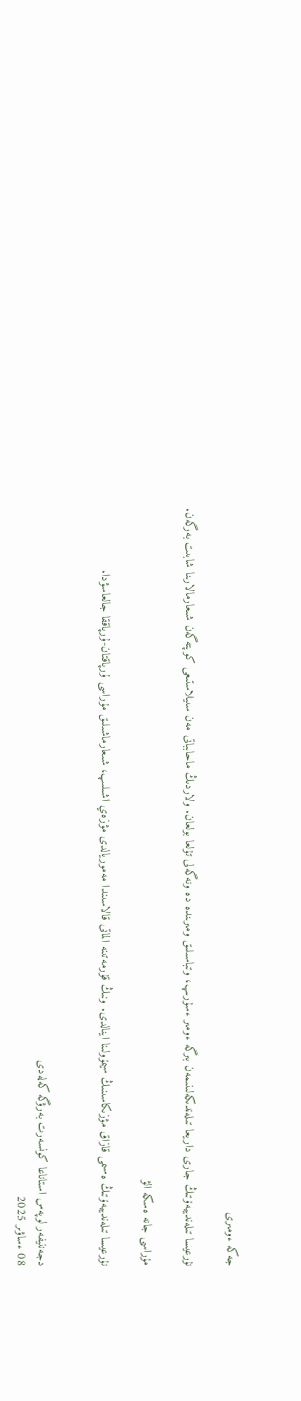جەكە ءومىرى

نۇرعيسا تىلەندييەۆتىڭ جارى داريعا تىلەندىكەلىنىمەن بىرگە ءومىر ءسۇرىپ، وتباسىلىق ومىرىندە دە ونەگەلى تۇلعا بولعان. ولاردىڭ ماحابباتى مەن سىيلاستىعى كوپتەگەن شىعارمالارىنا شابىت بەرگەن.

مۇراسى جانە ەسكە الۋ

نۇرعيسا تىلەندييەۆتىڭ ەسىمى قازاق مۋزىكاسىنىڭ سيمۆولىنا اينالدى. ونىڭ قۇرمەتىنە الماتى قالاسىندا مەموريالدى مۋزەي اشىلىپ، شىعارماشىلىق مۇراسى ۇرپاقتان-ۇرپاققا جالعاسۋدا.


دجەننيفەر لوپەس استاناعا كونسەرت بەرۋگە كەلەدى
08 ءساۋىر 2025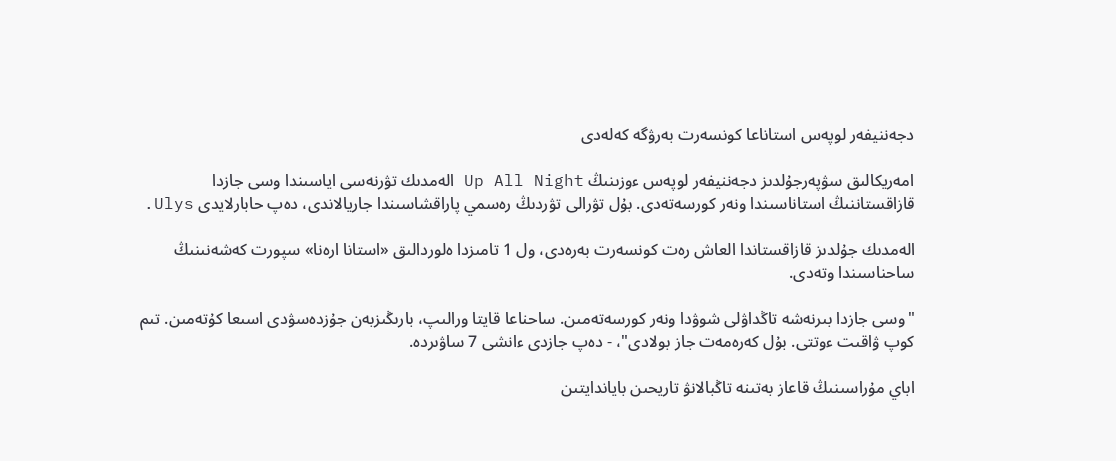دجەننيفەر لوپەس استاناعا كونسەرت بەرۋگە كەلەدى

امەريكالىق سۋپەرجۇلدىز دجەننيفەر لوپەس ءوزىنىڭ Up All Night الەمدىك تۋرنەسى اياسىندا وسى جازدا قازاقستاننىڭ استاناسىندا ونەر كورسەتەدى. بۇل تۋرالى تۋردىڭ رەسمي پاراقشاسىندا جاريالاندى، دەپ حابارلايدى Ulys.

الەمدىك جۇلدىز قازاقستاندا العاش رەت كونسەرت بەرەدى، ول 1 تامىزدا ەلوردالىق «استانا ارەنا» سپورت كەشەنىنىڭ ساحناسىندا وتەدى.

"وسى جازدا بىرنەشە تاڭداۋلى شوۋدا ونەر كورسەتەمىن. ساحناعا قايتا ورالىپ، بارىڭىزبەن جۇزدەسۋدى اسىعا كۇتەمىن. تىم كوپ ۋاقىت ءوتتى. بۇل كەرەمەت جاز بولادى"، - دەپ جازدى ءانشى 7 ساۋىردە.

اباي مۇراسىنىڭ قاعاز بەتىنە تاڭبالانۋ تاريحىن باياندايتىن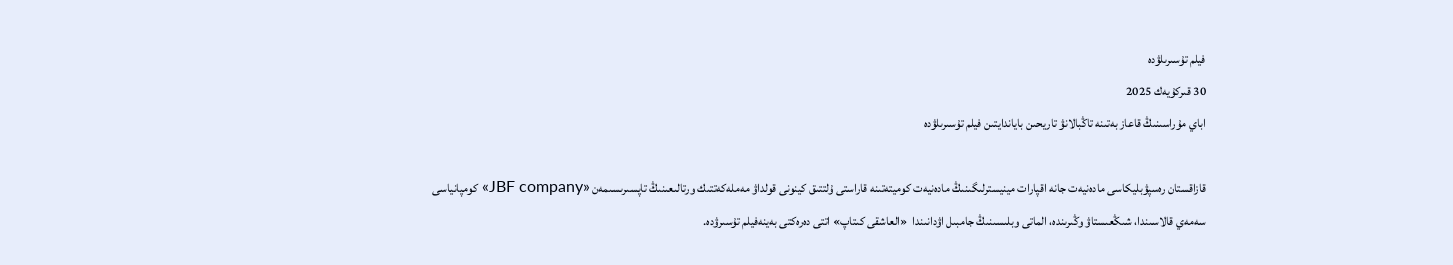فيلم تۇسىرىلۋدە
30 قىركۇيەك 2025
اباي مۇراسىنىڭ قاعاز بەتىنە تاڭبالانۋ تاريحىن باياندايتىن فيلم تۇسىرىلۋدە

قازاقستان رەسپۋبليكاسى مادەنيەت جانە اقپارات مينيسترلىگىنىڭ مادەنيەت كوميتەتىنە قاراستى ۇلتتىق كينونى قولداۋ مەملەكەتتىك ورتالىعىنىڭ تاپسىرىسىمەن «JBF company» كومپانياسى سەمەي قالاسىندا، شىڭعىستاۋ وڭىرىندە، الماتى وبلىسىنىڭ جامبىل اۋدانىندا  «العاشقى كىتاپ» اتتى دەرەكتى بەينەفيلم تۇسىرۋدە.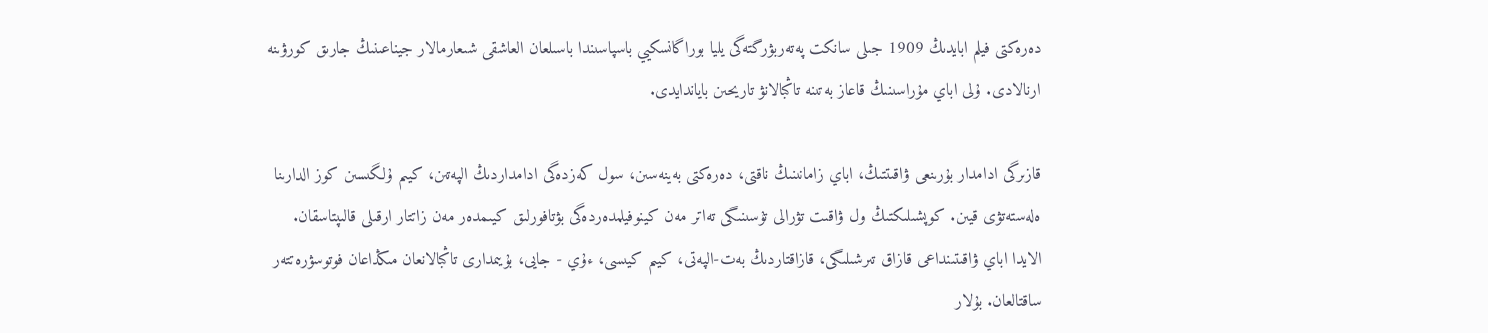دەرەكتى فيلم ابايدىڭ 1909 جىلى سانكت پەتەربۋرگتەگى يليا بوراگانسكيي باسپاسىندا باسىلعان العاشقى شىعارمالار جيناعىنىڭ جارىق كورۋىنە ارنالادى. ۇلى اباي مۇراسىنىڭ قاعاز بەتىنە تاڭبالانۋ تاريحىن باياندايدى.

قازىرگى ادامدار بۇرىنعى ۋاقىتتىڭ، اباي زامانىنىڭ ناقتى، دەرەكتى بەينەسىن، سول كەزدەگى ادامداردىڭ الپەتىن، كيىم ۇلگىسىن كوز الدارىنا ەلەستەتۋى قيىن. كوپشىلىكتىڭ ول ۋاقىت تۋرالى تۇسىنىگى تەاتر مەن كينوفيلمدەردەگى بۋتافورلىق كيىمدەر مەن زاتتار ارقىلى قالىپتاسقان. الايدا اباي ۋاقىتىنداعى قازاق تىرشىلىگى، قازاقتاردىڭ بەت-الپەتى، كيىم كيىسى، ءۇي - جايى، بۇيىمدارى تاڭبالانعان مىڭداعان فوتوسۋرەتتەر ساقتالعان. بۇلار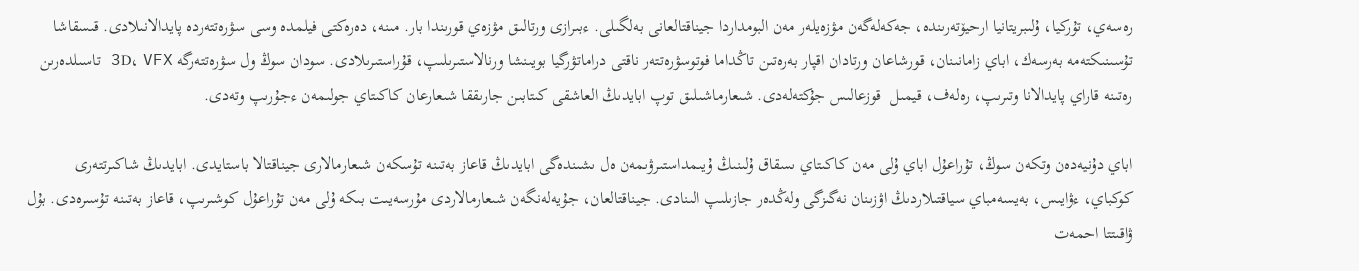رەسەي، تۇركيا، ۇلىبريتانيا ارحيۆتەرىندە، جەكەلەگەن مۋزەيلەر مەن البومداردا جيناقتالعانى بەلگىلى. ءبىرازى ورتالىق مۋزەي قورىندا بار. مىنە، دەرەكتى فيلمدە وسى سۋرەتتەردە پايدالانىلادى. قىسقاشا تۇسىنىكتەمە بەرسەك، اباي زامانىنان، قورشاعان ورتادان اقپار بەرەتىن تاڭداما فوتوسۋرەتتەر ناقتى دراماتۋرگيا بويىنشا ورنالاستىرىلىپ، قۇراستىرىلادى. سودان سوڭ ول سۋرەتتەرگە 3D، VFX تاسىلدەرىن رەتىنە قاراي پايدالانا وتىرىپ، رەلەف، قيمىل  قوزعالىس جۇكتەلەدى. شىعارماشىلىق توپ ابايدىڭ العاشقى كىتابىن جارىققا شىعارعان كاكىتاي جولىمەن ءجۇرىپ وتەدى.

اباي دۇنيەدەن وتكەن سوڭ، تۇراعۇل اباي ۇلى مەن كاكىتاي ىسقاق ۇلىنىڭ ۇيىمداستىرۋىمەن ەل ىشىندەگى ابايدىڭ قاعاز بەتىنە تۇسكەن شىعارمالارى جيناقتالا باستايدى. ابايدىڭ شاكىرتتەرى كوكباي، ءۋايىس، بەيسەمباي سياقتىلاردىڭ اۋزىنان نەگىزگى ولەڭدەر جازىلىپ الىنادى. جيناقتالعان، جۇيەلەنگەن شىعارمالاردى مۇرسەيىت بىكە ۇلى مەن تۇراعۇل كوشىرىپ، قاعاز بەتىنە تۇسىرەدى. بۇل ۋاقىتتا احمەت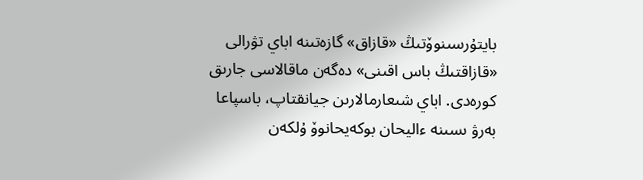بايتۇرسىنوۆتىڭ «قازاق» گازەتىنە اباي تۋرالى «قازاقتىڭ باس اقىنى» دەگەن ماقالاسى جارىق كورەدى. اباي شىعارمالارىن جيانقتاپ، باسپاعا بەرۋ ىسىنە ءاليحان بوكەيحانوۆ ۇلكەن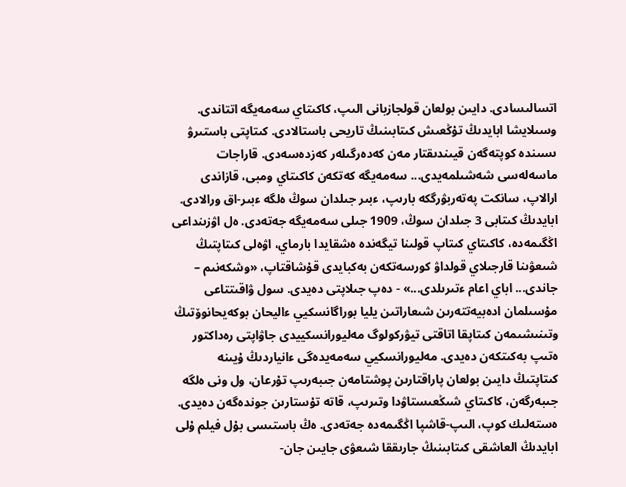اتسالىسادى. دايىن بولعان قولجازبانى الىپ، كاكىتاي سەمەيگە اتتاندى. وسىلايشا ابايدىڭ تۇڭعىش كىتابىنىڭ تاريحى باستالادى. كىتاپتى باستىرۋ ىسىندە كوپتەگەن قيىندىقتار مەن كەدەرگىلەر كەزدەسەدى. قاراجات ماسەلەسى شەشىلمەيدى... سەمەيگە كەتكەن كاكىتاي ومبى، قازاندى ارالاپ، سانكت پەتەربۋرگكە بارىپ، ءبىر جىلدان سوڭ ەلگە ءبىر-اق ورالادى. ابايدىڭ كىتابى 3 جىلدان سوڭ، 1909 جىلى سەمەيگە جەتەدى. ەل اۋزىنداعى اڭگىمەدە، كاكىتاي كىتاپ قولىنا تيگەندە ەشقايدا بارماي، اۋەلى كىتاپتىڭ شىعۋىنا قارجىلاي قولداۋ كورسەتكەن بەكبايدى قۇشاقتاپ، «وشكەنىم – جاندى... اباي اعام ءتىرىلدى...» - دەپ جىلاپتى دەيدى. سول ۋاقىتتاعى مۇسىلمان ادەبيەتتەرىن شىعاراتىن يليا بوراگانسكيي ءاليحان بوكەيحانوۆتىڭ وتىنىشىمەن كىتاپقا اتاقتى تيۋركولوگ مەليورانسكييدى جاۋاپتى رەداكتور ەتىپ بەكىتكەن دەيدى. مەليورانسكيي سەمەيدەگى ءانياردىڭ ۇيىنە كىتاپتىڭ دايىن بولعان پاراقتارىن پوشتامەن جىبەرىپ تۇرعان، ول ونى ەلگە جىبەرگەن، كاكىتاي شىڭعىستاۋدا وتىرىپ، قاتە تۇستارىن جوندەگەن دەيدى. ەستەلىك كوپ، الىپ-قاشپا اڭگىمەدە جەتەدى. ەڭ باستىسى بۇل فيلم ۇلى ابايدىڭ العاشقى كىتابىنىڭ جارىققا شىعۋى جايىن جان-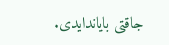جاقتى باياندايدى.